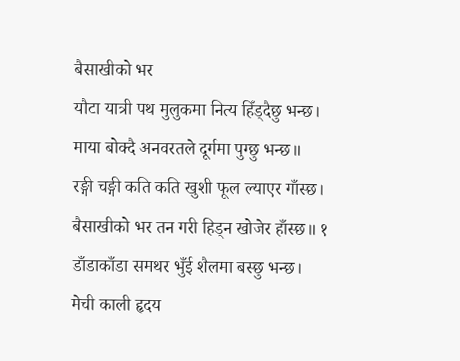बैसाखीको भर
यौटा यात्री पथ मुलुकमा नित्य हिँड्दैछु भन्छ।
माया बोक्दै अनवरतले दूर्गमा पुग्छु भन्छ॥
रङ्गी चङ्गी कति कति खुशी फूल ल्याएर गाँस्छ।
बैसाखीको भर तन गरी हिड्न खोजेर हाँस्छ॥ १
डाँडाकाँडा समथर भुँई शैलमा बस्छु भन्छ।
मेची काली हृदय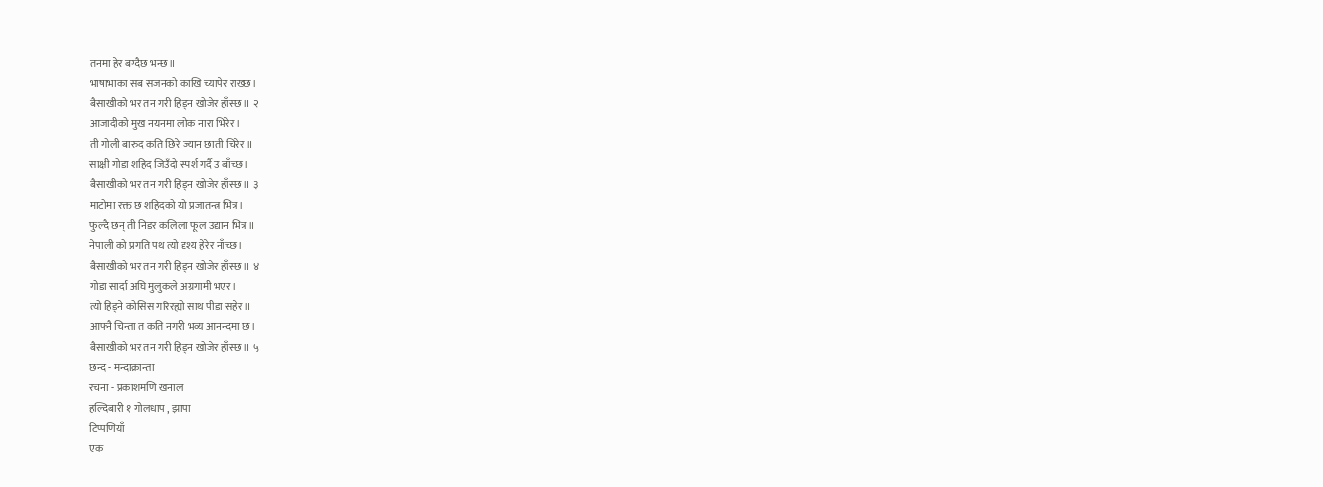तनमा हेर बग्दैछ भन्छ॥
भाषाभाका सब सजनको काखि च्यापेर राख्छ।
बैसाखीको भर तन गरी हिड्न खोजेर हाँस्छ॥ २
आजादीको मुख नयनमा लोक नारा भिरेर।
ती गोली बारुद कति छिरे ज्यान छाती चिरेर॥
साक्षी गोडा शहिद जिउँदो स्पर्श गर्दै उ बाँच्छ।
बैसाखीको भर तन गरी हिड्न खोजेर हाँस्छ॥ ३
माटोमा रक्त छ शहिदको यो प्रजातन्त्र भित्र।
फुल्दै छन् ती निडर कलिला फूल उद्यान भित्र॥
नेपाली को प्रगति पथ त्यो दृश्य हेरेर नाँच्छ।
बैसाखीको भर तन गरी हिड्न खोजेर हाँस्छ॥ ४
गोडा सार्दा अघि मुलुकले अग्रगामी भएर।
त्यो हिड्ने कोसिस गरिरह्यो साथ पीडा सहेर॥
आफ्नै चिन्ता त कति नगरी भव्य आनन्दमा छ।
बैसाखीको भर तन गरी हिड्न खोजेर हाँस्छ॥ ५
छन्द - मन्दाक्रान्ता
रचना - प्रकाशमणि खनाल
हल्दिबारी १ गोलधाप , झापा
टिप्पणियाँ
एक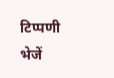टिप्पणी भेजें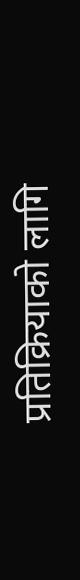प्रतिक्रियाको लागि